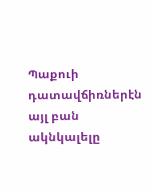Պաքուի դատավճիռներէն այլ բան ակնկալելը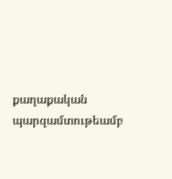քաղաքական պարզամտութեամբ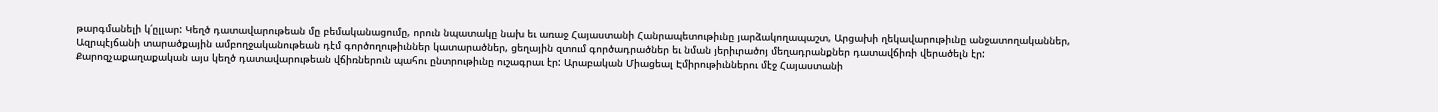թարգմանելի կ՛ըլլար: Կեղծ դատավարութեան մը բեմականացումը, որուն նպատակը նախ եւ առաջ Հայաստանի Հանրապետութիւնը յարձակողապաշտ, Արցախի ղեկավարութիւնը անջատողականներ, Ազրպէյճանի տարածքային ամբողջականութեան դէմ գործողութիւններ կատարածներ, ցեղային զտում գործադրածներ եւ նման յերիւրածոյ մեղադրանքներ դատավճիռի վերածելն էր:
Քարոզչաքաղաքական այս կեղծ դատավարութեան վճիռներուն պահու ընտրութիւնը ուշագրաւ էր: Արաբական Միացեալ Էմիրութիւններու մէջ Հայաստանի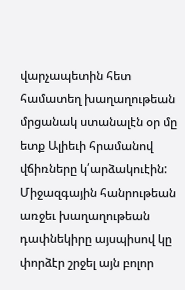վարչապետին հետ համատեղ խաղաղութեան մրցանակ ստանալէն օր մը ետք Ալիեւի հրամանով վճիռները կ՛արձակուէին: Միջազգային հանրութեան առջեւ խաղաղութեան դափնեկիրը այսպիսով կը փորձէր շրջել այն բոլոր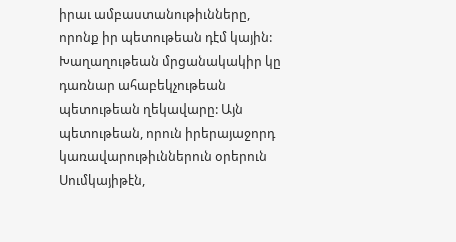իրաւ ամբաստանութիւնները, որոնք իր պետութեան դէմ կային: Խաղաղութեան մրցանակակիր կը դառնար ահաբեկչութեան պետութեան ղեկավարը: Այն պետութեան, որուն իրերայաջորդ կառավարութիւններուն օրերուն Սումկայիթէն,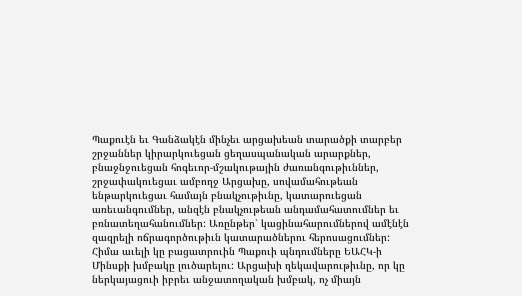Պաքուէն եւ Գանձակէն մինչեւ արցախեան տարածքի տարբեր շրջաններ կիրարկուեցան ցեղասպանական արարքներ, բնաջնջուեցան հոգեւոր-մշակութային ժառանգութիւններ, շրջափակուեցաւ ամբողջ Արցախը, սովամահութեան ենթարկուեցաւ համայն բնակչութիւնը, կատարուեցան առեւանգումներ, անզէն բնակչութեան անդամահատումներ եւ բռնատեղահանումներ: Առընթեր` կացինահարումներով ամէնէն զազրելի ոճրագործութիւն կատարածներու հերոսացումներ:
Հիմա աւելի կը բացատրուին Պաքուի պնդումները ԵԱՀԿ-ի Մինսքի խմբակը լուծարելու: Արցախի ղեկավարութիւնը, որ կը ներկայացուի իբրեւ անջատողական խմբակ, ոչ միայն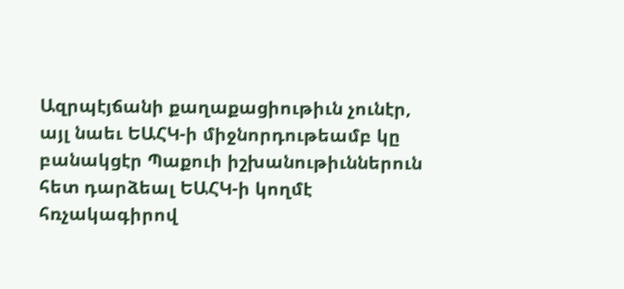Ազրպէյճանի քաղաքացիութիւն չունէր, այլ նաեւ ԵԱՀԿ-ի միջնորդութեամբ կը բանակցէր Պաքուի իշխանութիւններուն հետ դարձեալ ԵԱՀԿ-ի կողմէ հռչակագիրով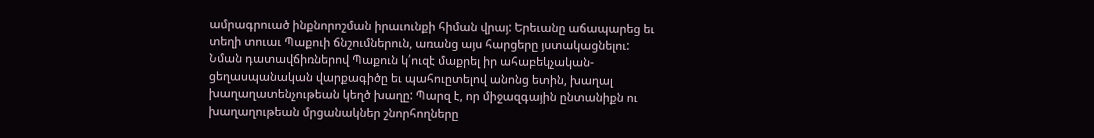ամրագրուած ինքնորոշման իրաւունքի հիման վրայ: Երեւանը աճապարեց եւ տեղի տուաւ Պաքուի ճնշումներուն, առանց այս հարցերը յստակացնելու:
Նման դատավճիռներով Պաքուն կ՛ուզէ մաքրել իր ահաբեկչական-ցեղասպանական վարքագիծը եւ պահուըտելով անոնց ետին, խաղալ խաղաղատենչութեան կեղծ խաղը: Պարզ է, որ միջազգային ընտանիքն ու խաղաղութեան մրցանակներ շնորհողները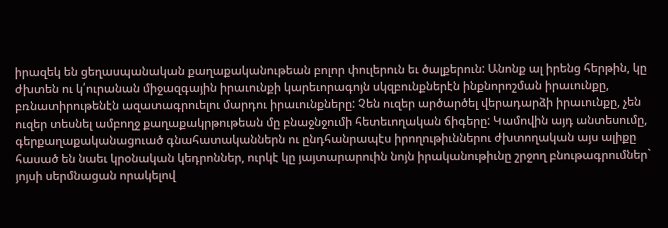իրազեկ են ցեղասպանական քաղաքականութեան բոլոր փուլերուն եւ ծալքերուն: Անոնք ալ իրենց հերթին, կը ժխտեն ու կ՛ուրանան միջազգային իրաւունքի կարեւորագոյն սկզբունքներէն ինքնորոշման իրաւունքը, բռնատիրութենէն ազատագրուելու մարդու իրաւունքները: Չեն ուզեր արծարծել վերադարձի իրաւունքը, չեն ուզեր տեսնել ամբողջ քաղաքակրթութեան մը բնաջնջումի հետեւողական ճիգերը: Կամովին այդ անտեսումը, գերքաղաքականացուած գնահատականներն ու ընդհանրապէս իրողութիւններու ժխտողական այս ալիքը հասած են նաեւ կրօնական կեդրոններ, ուրկէ կը յայտարարուին նոյն իրականութիւնը շրջող բնութագրումներ` յոյսի սերմնացան որակելով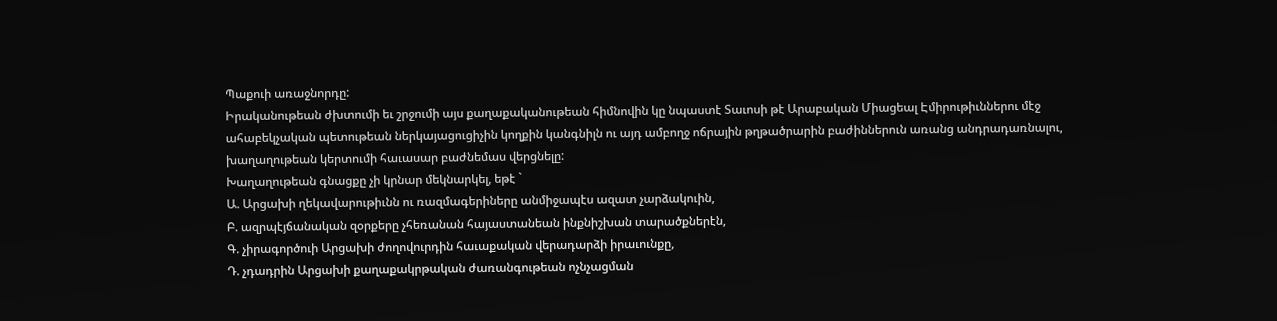Պաքուի առաջնորդը:
Իրականութեան ժխտումի եւ շրջումի այս քաղաքականութեան հիմնովին կը նպաստէ Տաւոսի թէ Արաբական Միացեալ Էմիրութիւններու մէջ ահաբեկչական պետութեան ներկայացուցիչին կողքին կանգնիլն ու այդ ամբողջ ոճրային թղթածրարին բաժիններուն առանց անդրադառնալու, խաղաղութեան կերտումի հաւասար բաժնեմաս վերցնելը:
Խաղաղութեան գնացքը չի կրնար մեկնարկել, եթէ `
Ա. Արցախի ղեկավարութիւնն ու ռազմագերիները անմիջապէս ազատ չարձակուին,
Բ. ազրպէյճանական զօրքերը չհեռանան հայաստանեան ինքնիշխան տարածքներէն,
Գ. չիրագործուի Արցախի ժողովուրդին հաւաքական վերադարձի իրաւունքը,
Դ. չդադրին Արցախի քաղաքակրթական ժառանգութեան ոչնչացման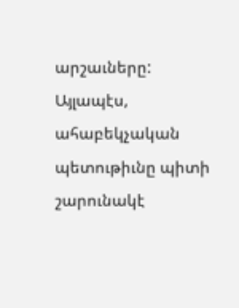արշաւները:
Այլապէս, ահաբեկչական պետութիւնը պիտի շարունակէ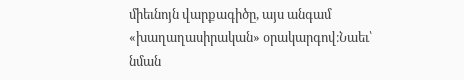միեւնոյն վարքագիծը, այս անգամ «խաղաղասիրական» օրակարգով։Նաեւ՝ նման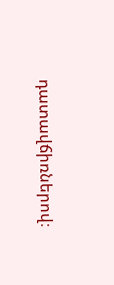դատավճիռներով։